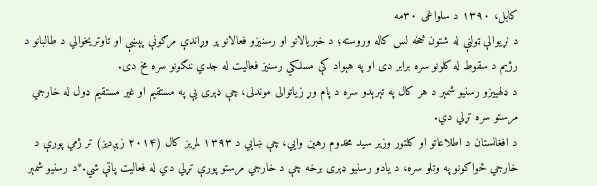کابل، ۱۳۹۰ د سلواغی ۳۰مه
د نړیوالې ټولنې له شتون څخه لس کاله وروسته؛ د خبریالانو او رسنیزو فعالانو پر وړاندې مرګونې پېښې او تاوتریخوالي د طالبانو د رژیم د سقوط له کلونو سره برابر دی او په هېواد کې مسلکي رسنیز فعالیت له جدي ننګونو سره مخ دی.
د ډلهییزو رسنیو شمېر د هر کال په تېرېدو سره د پام وړ زیاتوالی موندلی، چې ډېری یې په مستقیم او غیر مستقیم ډول له خارجي مرستو سره تړلي دي.
د افغانستان د اطلاعاتو او کلتور وزیر سيد مخدوم رهين وایي، چې ښایي د ۱۳۹۳ لمریز کال (۲۰۱۴ زېږدیز) تر ژمي پورې د خارجي ځواکونو په وتلو سره، د یادو رسنیو ډېری برخه چې د خارجي مرستو پورې تړلي دي له فعالیت پاتې شي.*د رسنیو شمېر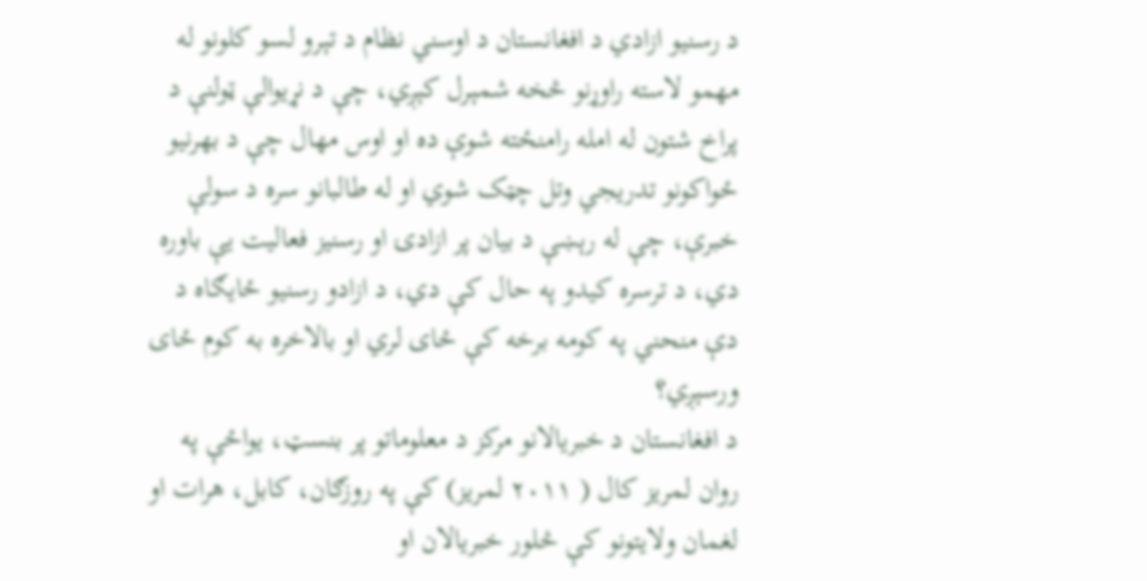د رسنیو ازادي د افغانستان د اوسني نظام د تېرو لسو کلونو له مهمو لاسته راوړنو څخه شمېرل کېږي، چې د نړیوالې ټولنې د پراخ شتون له امله رامنځته شوې ده او اوس مهال چې د بهرنیو ځواکونو تدريجي وتل چټک شوي او له طالبانو سره د سولې خبرې، چې له رېښې د بیان پر ازادۍ او رسنیز فعالیت یې باوره دي، د ترسره کیدو په حال کې دي، د ازادو رسنیو ځایګاه د دې منحني په کومه برخه کې ځای لري او بالاخره به کوم ځای ورسېږي؟
د افغانستان د خبریالانو مرکز د معلوماتو پر بنسټ، یواځې په روان لمریز کال ( ۲۰۱۱ لمریز) کې په روزګان، کابل، هرات او لغمان ولایتونو کې څلور خبریالان او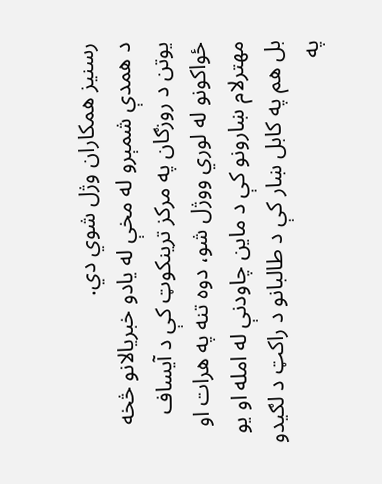رسنیز همکاران وژل شوي دي.
د همدې شمېرو له مخې له یادو خبریالانو څخه یوتن د روزګان په مرکز ترینکوټ کې د آیساف ځواکونو له لوري ووژل شو، دوه تنه په هرات او مهترلام ښارونو کې د ماین چاودنې له امله او یو بل هم په کابل ښار کې د طالبانو د راکټ د لګیدو په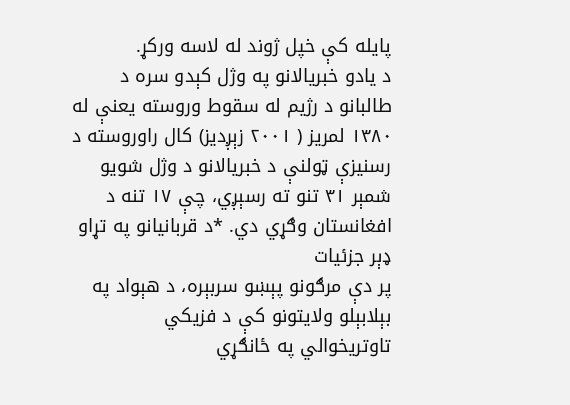پایله کې خپل ژوند له لاسه ورکړ.
د یادو خبریالانو په وژل کېدو سره د طالبانو د رژیم له سقوط وروسته يعنې له ۱۳۸۰ لمریز ( ۲۰۰۱ زېږديز) کال راوروسته د رسنیزې ټولنې د خبریالانو د وژل شویو شمېر ۳۱ تنو ته رسېږي، چې ۱۷ تنه د افغانستان وګړي دي. *د قربانیانو په تړاو ډېر جزئیات
پر دې مرګونو پېښو سربېره، د هېواد په بېلابېلو ولایتونو کې د فزیکي تاوتریخوالي په ځانګړي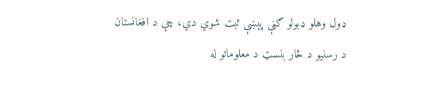ډول وهلو ډبولو ګڼې پېښې ثبت شوي دي، چې د افغانستان د رسنیو د څار بنسټ د معلوماتو له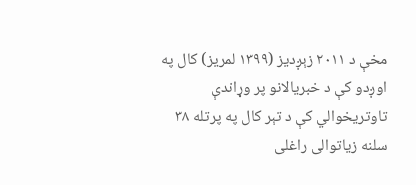مخې د ۲۰۱۱ زېږدیز (۱۳۹۹ لمریز) کال په اوږدو کې د خبریالانو پر وړاندې تاوتريخوالي کې د تېر کال په پرتله ۳۸ سلنه زیاتوالی راغلی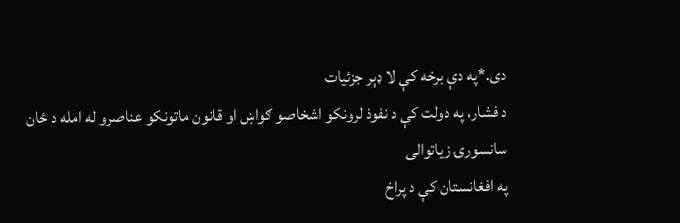دی.*په دې برخه کې لا ډېر جزئیات
د فشار، په دولت کې د نفوذ لرونکو اشخاصو ګواښ او قانون ماتونکو عناصرو له امله د ځان سانسورۍ زیاتوالی
په افغانستان کې د پراخ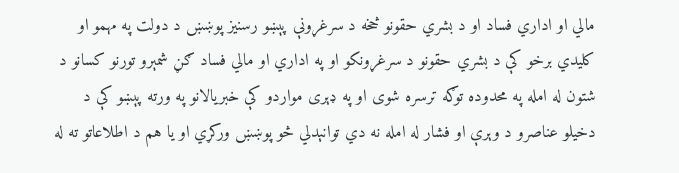مالي او اداري فساد او د بشري حقونو څخه د سرغړونې پېښو رسنیز پوښښ د دولت په مهمو او کلیدي برخو کې د بشري حقونو د سرغړونکو او په اداري او مالي فساد ګڼ شمېرو تورنو کسانو د شتون له امله په محدوده توګه ترسره شوی او په ډېری مواردو کې خبریالانو په ورته پېښو کې د دخیلو عناصرو د وېرې او فشار له امله نه دي توانېدلي څو پوښښ ورکړي او یا هم د اطلاعاتو ته له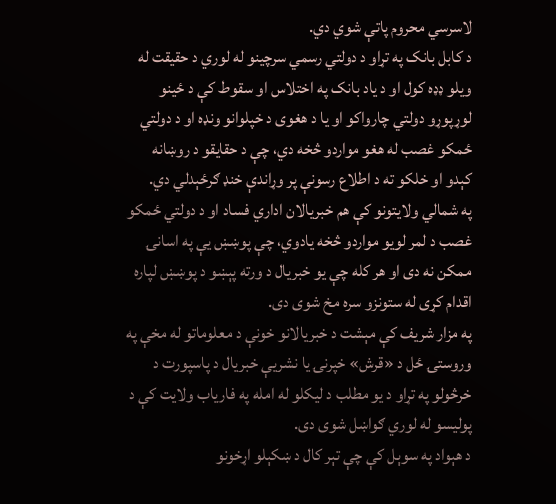لاسرسي محروم پاتې شوي دي.
د کابل بانک په تړاو د دولتي رسمي سرچينو له لوري د حقیقت له ویلو ډډه کول او د یاد بانک په اختلاس او سقوط کې د ځينو لوړپوړو دولتي چارواکو او یا د هغوی د خپلوانو ونډه او د دولتي ځمکو غصب له هغو مواردو څخه دي، چې د حقایقو د روښانه کېدو او خلکو ته د اطلاع رسونې پر وړاندې خنډ ګرځېدلي دي.
په شمالي ولایتونو کې هم خبریالان اداري فساد او د دولتي ځمکو غصب د لمر لویو مواردو څخه یادوي، چې پوښښ یې په اسانۍ ممکن نه دی او هر کله چې یو خبریال د ورته پېښو د پوښښ لپاره اقدام کړی له ستونزو سره مخ شوی دی.
په مزار شریف کې مېشت د خبریالانو خونې د معلوماتو له مخې په وروستۍ ځل د «قرش» خپرنۍ یا نشریې خبریال د پاسپورت د خرڅولو په تړاو د یو مطلب د لیکلو له امله په فاریاب ولایت کې د پولیسو له لوري ګواښل شوی دی.
د هېواد په سوېل کې چې تېر کال د ښکېلو اړخونو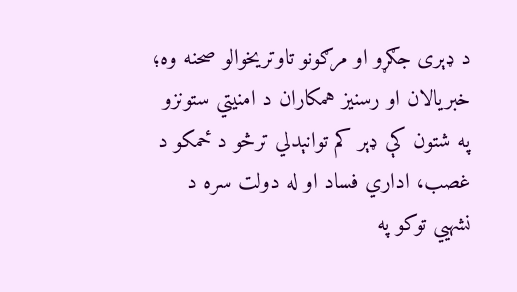د ډېری جګړو او مرګونو تاوتريخوالو صحنه وه؛ خبریالان او رسنیز همکاران د امنیتي ستونزو په شتون کې ډېر کم توانېدلي ترڅو د ځمکو د غصب، اداري فساد او له دولت سره د نشهیي توکو په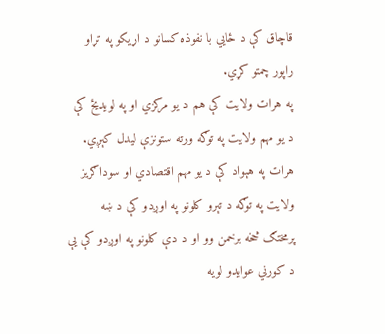قاچاق کې د ځایي با نفوذه کسانو د اړیکو په تړاو راپور چمتو کړي.
په هرات ولایت کې هم د یو مرکزي او په لویدیځ کې د یو مهم ولایت په توګه ورته ستونزې لیدل کېږي.
هرات په هېواد کې د یو مهم اقتصادي او سوداګریز ولایت په توګه د تېرو کلونو په اوږدو کې د ښه پرمختګ څخه برخمن وو او د دې کلونو په اوږدو کې یې د کورني عوايدو لویه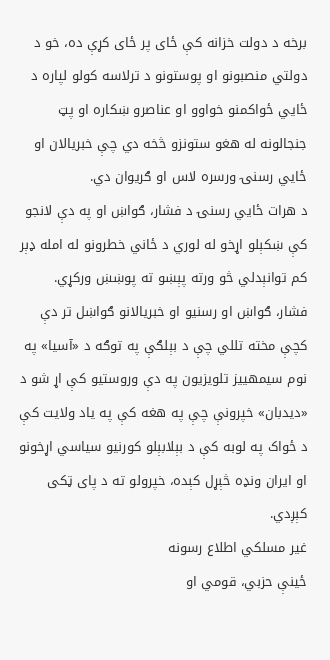برخه د دولت خزانه کې ځای پر ځای کړې ده، خو د دولتي منصبونو او پوستونو د ترلاسه کولو لپاره د ځایي ځواکمنو خواوو او عناصرو ښکاره او پټ جنجالونه له هغو ستونزو څخه دي چې خبریالان او ځایي رسنۍ ورسره لاس او ګریوان دي.
د هرات ځایي رسنۍ د فشار، ګواښ او په دې لانجو کې ښکېلو اړخو له لوري د ځاني خطرونو له امله ډېر کم توانېدلي څو ورته پېښو ته پوښښ ورکړي.
فشار، ګواښ او رسنیو او خبریالانو ګواښل تر دې کچې مخته تللي چې د بېلګې په توګه د «آسيا» په نوم سیمهییز تلویزیون په دې وروستیو کې اړ شو د «دیدبان» خپرونې چې په هغه کې په یاد ولایت کې د ځواک په لوبه کې د بېلابېلو کورنیو سياسي اړخونو او ایران ونډه څېړل کېده، خپرولو ته د پای ټکی کېږدي.
غیر مسلکي اطلاع رسونه
ځينې حزبي، قومي او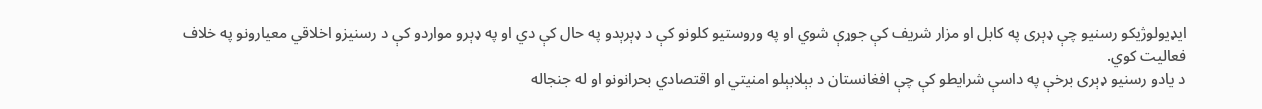ایډیولوژیکو رسنیو چې ډېری په کابل او مزار شریف کې جوړې شوي او په وروستیو کلونو کې د ډېرېدو په حال کې دي او په ډېرو مواردو کې د رسنیزو اخلاقي معیارونو په خلاف فعالیت کوي.
د یادو رسنیو ډېری برخې په داسې شرایطو کې چې افغانستان د بېلابېلو امنیتي او اقتصادي بحرانونو او له جنجاله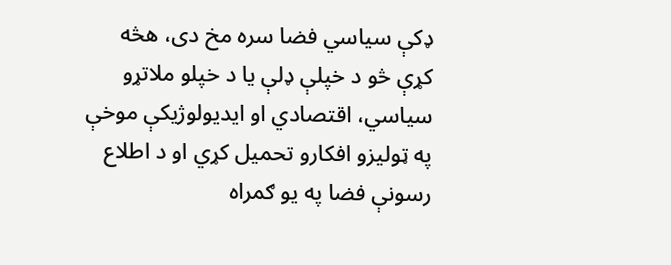ډکې سیاسي فضا سره مخ دی، هڅه کړې څو د خپلې ډلې یا د خپلو ملاتړو سیاسي، اقتصادي او ایدیولوژیکې موخې په ټولیزو افکارو تحمیل کړي او د اطلاع رسونې فضا په یو ګمراه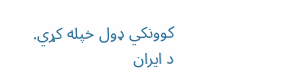کوونکي ډول خپله کړي.
د ایران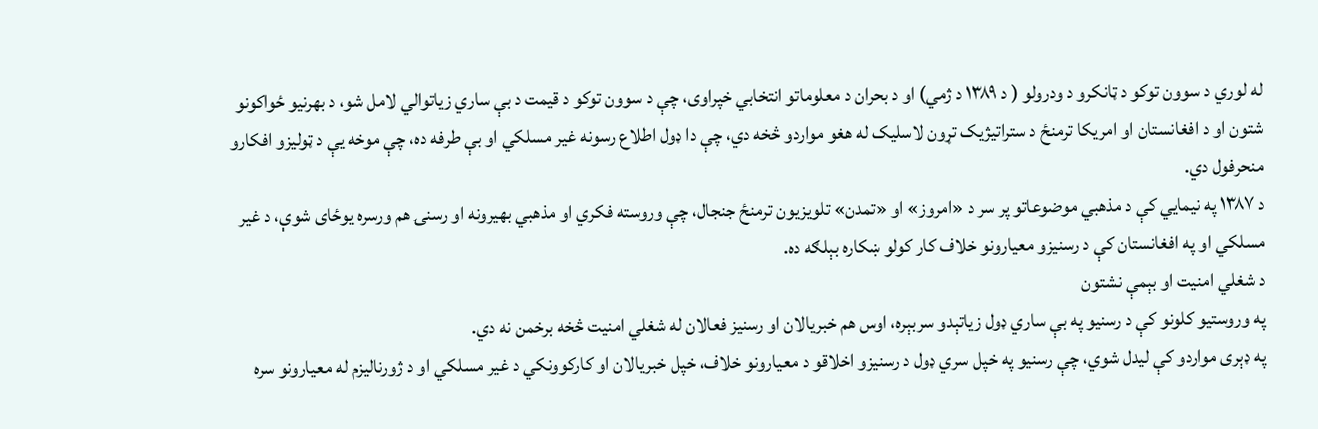له لوري د سوون توکو د ټانکرو د ودرولو ( د ۱۳۸۹ د ژمي) او د بحران د معلوماتو انتخابي خپراوی، چې د سوون توکو د قيمت د بې ساري زياتوالي لامل شو، د بهرنیو ځواکونو شتون او د افغانستان او امریکا ترمنځ د ستراتيژيک تړون لاسلیک له هغو مواردو څخه دي، چې دا ډول اطلاع رسونه غیر مسلکي او بې طرفه ده، چې موخه یې د ټولیزو افکارو منحرفول دي.
د ۱۳۸۷ په نیمایي کې د مذهبي موضوعاتو پر سر د «امروز» او «تمدن» تلویزیون ترمنځ جنجال، چې وروسته فکري او مذهبي بهیرونه او رسنۍ هم ورسره یوځای شوې، د غیر مسلکي او په افغانستان کې د رسنیزو معيارونو خلاف کار کولو ښکاره بېلګه ده.
د شغلي امنیت او بېمې نشتون
په وروستیو کلونو کې د رسنیو په بې ساري ډول زیاتېدو سربېره، اوس هم خبریالان او رسنیز فعالان له شغلي امنیت څخه برخمن نه دي.
په ډېری مواردو کې لیدل شوي، چې رسنیو په خپل سري ډول د رسنیزو اخلاقو د معیارونو خلاف، خپل خبریالان او کارکوونکي د غیر مسلکي او د ژورنالیزم له معیارونو سره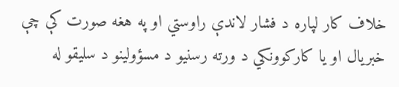خلاف کار لپاره د فشار لاندې راوستي او په هغه صورت کې چې خبریال او یا کارکوونکي د ورته رسنیو د مسؤولینو د سلیقو له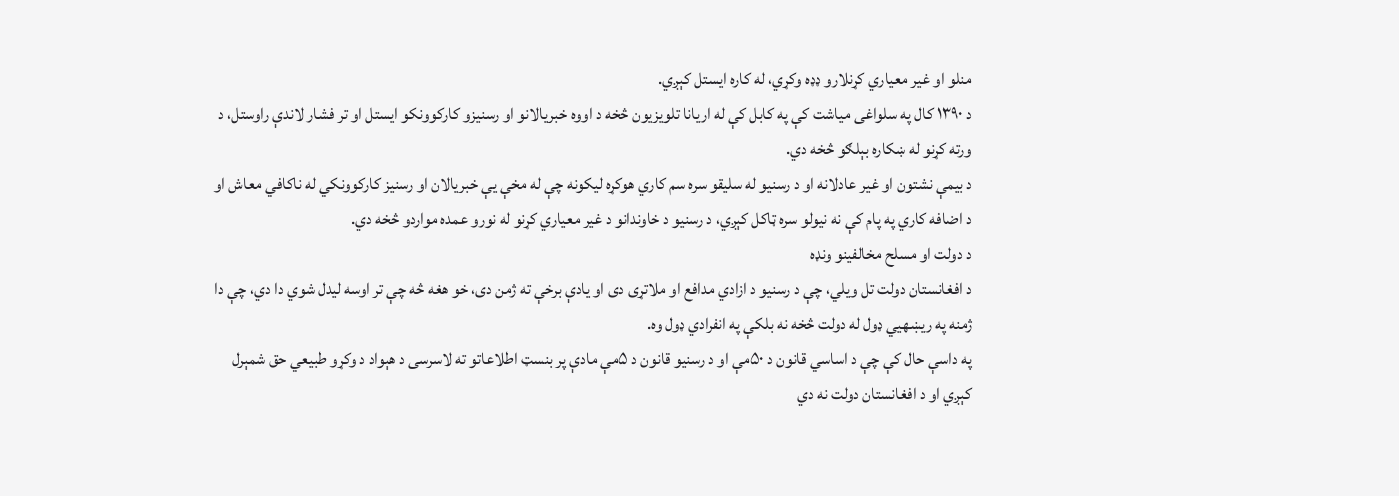منلو او غیر معیاري کړنلارو ډډه وکړي، له کاره ایستل کېږي.
د ۱۳۹۰ کال په سلواغی میاشت کې په کابل کې له اریانا تلویزیون څخه د اووه خبریالانو او رسنیزو کارکوونکو ایستل او تر فشار لاندې راوستل، د ورته کړنو له ښکاره بېلګو څخه دي.
د بیمې نشتون او غیر عادلانه او د رسنیو له سلیقو سره سم کاري هوکړه لیکونه چې له مخې یې خبریالان او رسنیز کارکوونکي له ناکافي معاش او د اضافه کاري په پام کې نه نیولو سره ټاکل کېږي، د رسنیو د خاوندانو د غیر معیاري کړنو له نورو عمده مواردو څخه دي.
د دولت او مسلح مخالفینو ونډه
د افغانستان دولت تل ویلي، چې د رسنیو د ازادي مدافع او ملاتړی دی او یادې برخې ته ژمن دی، خو هغه څه چې تر اوسه لیدل شوي دا دي، چې دا ژمنه په ريښهیي ډول له دولت څخه نه بلکې په انفرادي ډول وه.
په داسې حال کې چې د اساسي قانون د ۵۰مې او د رسنیو قانون د ۵مې مادې پر بنسټ اطلاعاتو ته لاسرسی د هېواد د وکړو طبیعي حق شمېرل کېږي او د افغانستان دولت نه دي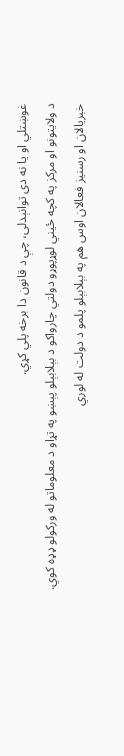غوښتلي او يا نه دی توانېدلی، چې د قانون دا برخه پلي کړي.
د ولایتونو او مرکز په کچه ځيني لوړپوړو دولتي چارواکو د بېلابېلو پېښو په تړاو د معلوماتو له ورکولو ډډه کوي.
خبریالان او رسنیز فعالان اوس هم په بېلابېلو پلمو د دولت له لوري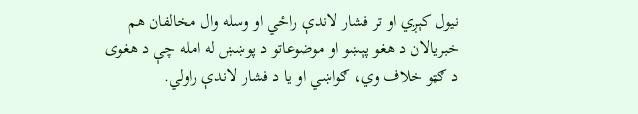نیول کېږي او تر فشار لاندې راځي او وسله وال مخالفان هم خبریالان د هغو پېښو او موضوعاتو د پوښښ له امله چې د هغوی د ګټو خلاف وي، ګواښي او یا د فشار لاندې راولي.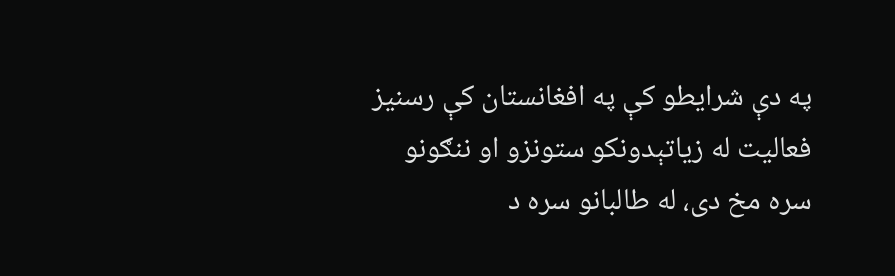په دې شرایطو کې په افغانستان کې رسنیز فعالیت له زياتېدونکو ستونزو او ننګونو سره مخ دی، له طالبانو سره د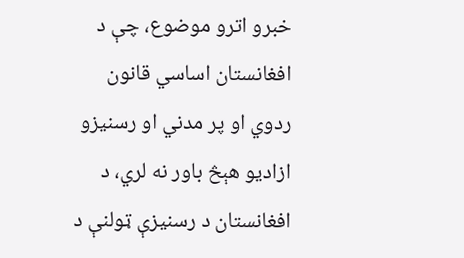خبرو اترو موضوع، چې د افغانستان اساسي قانون ردوي او پر مدني او رسنیزو ازاديو هېڅ باور نه لري، د افغانستان د رسنیزې ټولنې د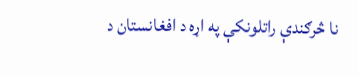نا څرګندې راتلونکې په اړه د افغانستان د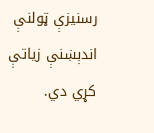رسنیزې ټولنې اندېښنې زیاتې کړي دي.